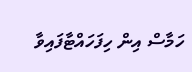ހަމާސް އިން ހިފަހައްޓާފައިވާ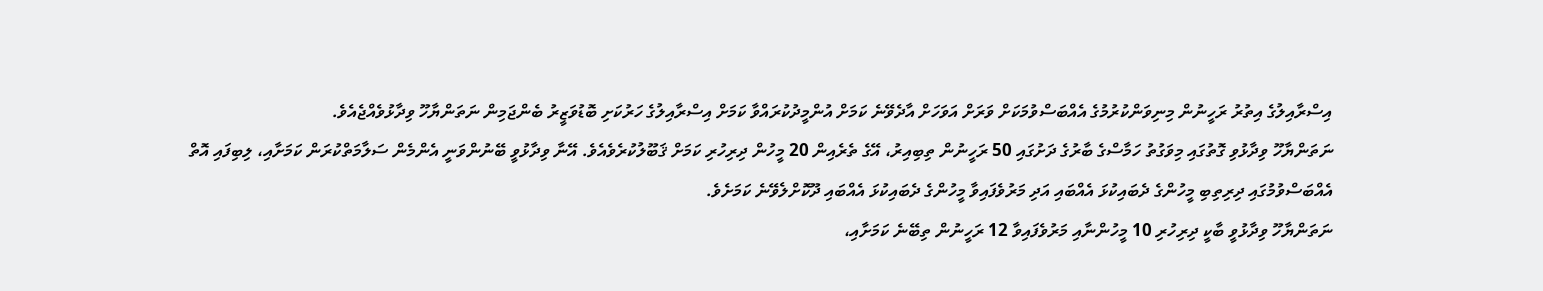އިސްރާއިލުގެ އިތުރު ރަހީނުން މިނިވަންކުރުމުގެ އެއްބަސްވުމަކަށް ވަރަށް އަވަހަށް އާދެވޭނެ ކަމަށް އުންމީދުކުރައްވާ ކަމަށް އިސްރާއިލުގެ ހަރުކަށި ބޮޑުވަޒީރު ބެންޖަމިން ނަތަންޔާހޫ ވިދާޅުވެއްޖެއެވެ.
ނަތަންޔާހޫ ވިދާޅުވި ގޮތުގައި މިވަގުތު ހަމާސްގެ ބާރުގެ ދަށުގައި 50 ރަހީނުން ތިބިއިރު، އޭގެ ތެރެއިން 20 މީހުން ދިރިހުރި ކަމަށް ޤަބޫލުކުރެވެއެވެ. އޭނާ ވިދާޅުވީ ބޭނުންވަނީ އެންމެން ސަލާމަތްކުރަން ކަމަށާއި، ލިބިފައި އޮތް އެއްބަސްވުމުގައި ދިރިތިބި މީހުންގެ ދެބައިކުޅަ އެއްބައި އަދި މަރުވެފައިވާ މީހުންގެ ދެބައިކުޅަ އެއްބައި ދޫކޮށްލެވޭނެ ކަމަށެވެ.
ނަތަންޔާހޫ ވިދާޅުވީ ބާކީ ދިރިހުރި 10 މީހުންނާއި މަރުވެފައިވާ 12 ރަހީނުން ތިބޭނެ ކަމަށާއި،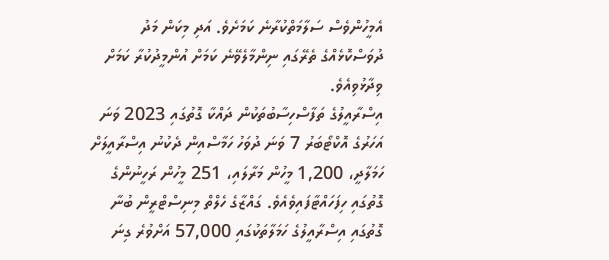އެމީހުންވެސް ސަލާމަތްކުރާނެ ކަމަށެވެ. އަދި މިކަން މަދު ދުވަސްކޮޅެއްގެ ތެރޭގައި ނިންމާލެވޭނެ ކަމަށް އުންމީދުކުރާ ކަމަށް ވިދާޅުވިއެވެ.
އިސްރާއީލުގެ ތަފާސްހިސާބުތަކުން ދައްކާ ގޮތުގައި 2023 ވަނަ އަހަރުގެ އޮކްޓޯބަރު 7 ވަނަ ދުވަހު ހަމާސްއިން ދެކުނު އިސްރާއީލަށް ހަމަލާދީ، 1,200 މީހުން މަރާލައި، 251 މީހުން ރަހީނުންގެ ގޮތުގައި ހިފަހައްޓާފައިވެއެވެ. ގައްޒާގެ ހެލްތް މިނިސްޓްރީން ބުނާ ގޮތުގައި އިސްރާއީލުގެ ހަމަލާތަކުގައި 57,000 އަށްވުރެ ގިނަ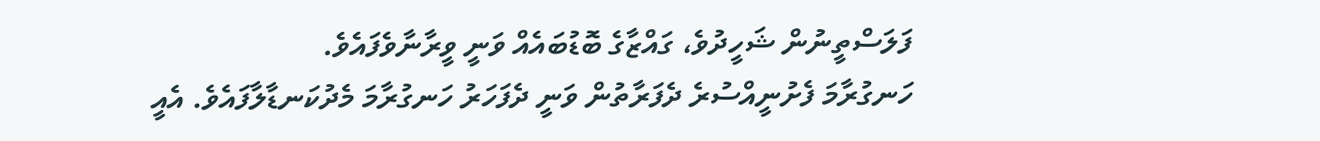ފަލަސްތީނުން ޝަހީދުވެ، ގައްޒާގެ ބޮޑުބައެއް ވަނީ ވީރާނާވެފައެވެ.
ހަނގުރާމަ ފެށުނީއްސުރެ ދެފަރާތުން ވަނީ ދެފަހަރު ހަނގުރާމަ މެދުކަނޑާލާފައެވެ. އެއީ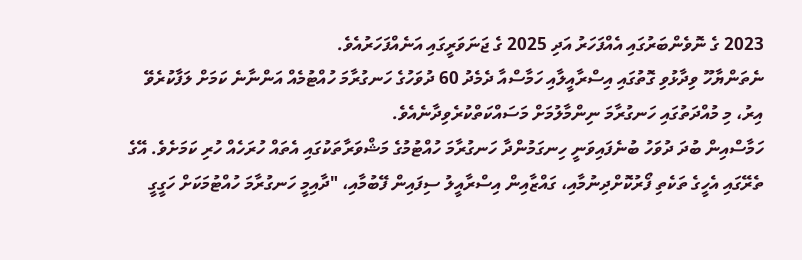2023 ގެ ނޮވެންބަރުގައި އެއްފަހަރު އަދި 2025 ގެ ޖަނަވަރީގައި އަނެއްފަހަރުއެވެ.
ނެތަންޔާހޫ ވިދާޅުވި ގޮތުގައި އިސްރާއީލާއި ހަމާސްއާ ދެމެދު 60 ދުވަހުގެ ހަނގުރާމަ ހުއްޓުމެއް އަންނާނެ ކަމަށް ލަފާކުރެވޭ އިރު، މި މުއްދަތުގައި ހަނގުރާމަ ނިންމާލުމަށް މަސައްކަތްކުރެވިދާނެއެވެ.
ހަމާސްއިން ބުދަ ދުވަހު ބުނެފައިވަނީ ހިނގަމުންދާ ހަނގުރާމަ ހުއްޓުމުގެ މަޝްވަރާތަކުގައި އެތައް ހުރަހެއް ހުރި ކަމަށެވެ. އޭގެ ތެރޭގައި އެހީގެ ތަކެތި ފޯރުކޮށްދިނުމާއި، ގައްޒާއިން އިސްރާއީލު ސިފައިން ފޭބުމާއި، "ދާއިމީ ހަނގުރާމަ ހުއްޓުމަކަށް ހަގީގީ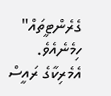ގެރެންޓީތައް" ހިމެނެއެވެ.
އެމެރިކާގެ ރައީސް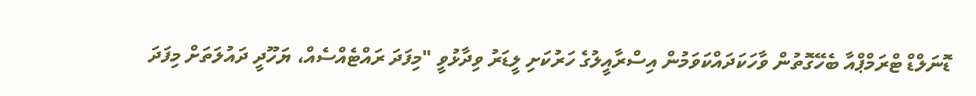ޑޮނަލްޑް ޓްރަމްޕްއާ ބެހޭގޮތުން ވާހަކަދައްކަވަމުން އިސްރާއީލުގެ ހަރުކަށި ލީޑަރު ވިދާޅުވީ "މިފަދަ ރައްޓެއްސެއް، ޔަހޫދީ ދައުލަތަށް މިފަދަ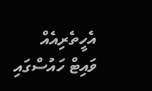އެހީތެރިއެއް ވައިޓް ހައުސްގައި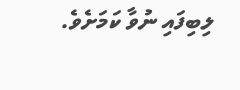ލިބިފައި ނުވާ ކަމަށެވެ.